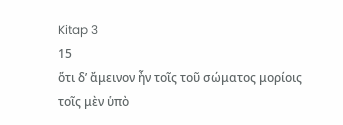Kitap 3
15
ὅτι δʼ ἄμεινον ἦν τοῖς τοῦ σώματος μορίοις τοῖς μὲν ὑπὸ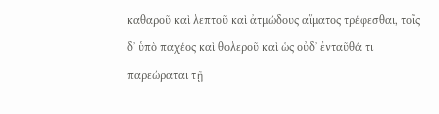καθαροῦ καὶ λεπτοῦ καὶ ἀτμώδους αἵματος τρέφεσθαι, τοῖς δʼ ὑπὸ παχέος καὶ θολεροῦ καὶ ὡς οὐδʼ ἐνταῦθά τι παρεώραται τῇ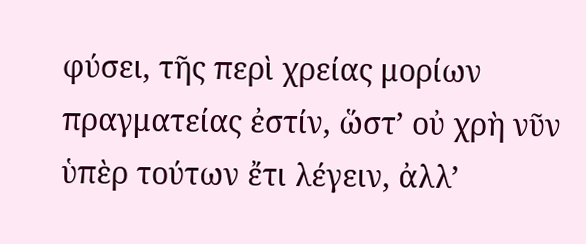φύσει, τῆς περὶ χρείας μορίων πραγματείας ἐστίν, ὥστʼ οὐ χρὴ νῦν ὑπὲρ τούτων ἔτι λέγειν, ἀλλʼ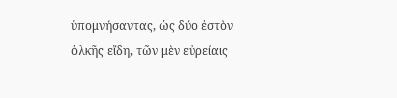ὑπομνήσαντας, ὡς δύο ἐστὸν ὁλκῆς εἴδη, τῶν μὲν εὐρείαις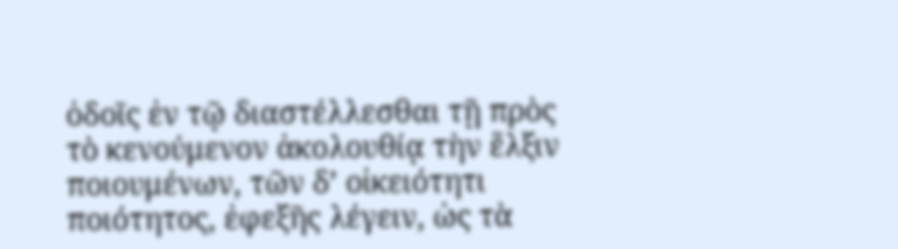ὁδοῖς ἐν τῷ διαστέλλεσθαι τῇ πρὸς τὸ κενούμενον ἀκολουθίᾳ τὴν ἕλξιν ποιουμένων, τῶν δʼ οἰκειότητι ποιότητος, ἐφεξῆς λέγειν, ὡς τὰ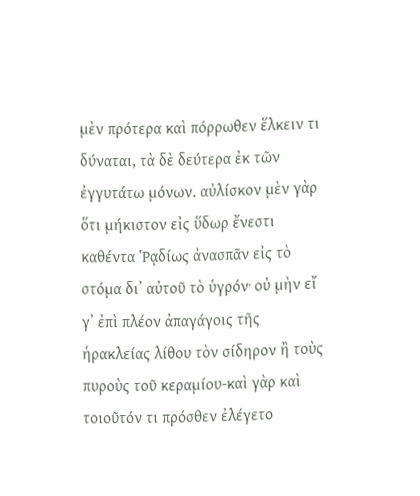μὲν πρότερα καὶ πόρρωθεν ἕλκειν τι δύναται, τὰ δὲ δεύτερα ἐκ τῶν ἐγγυτάτω μόνων. αὐλίσκον μὲν γὰρ ὅτι μήκιστον εἰς ὕδωρ ἔνεστι καθέντα Ῥᾳδίως ἀνασπᾶν εἰς τὸ στόμα διʼ αὐτοῦ τὸ ὑγρόν· οὐ μὴν εἴ γʼ ἐπὶ πλέον ἀπαγάγοις τῆς ἡρακλείας λίθου τὸν σίδηρον ἢ τοὺς πυροὺς τοῦ κεραμίου-καὶ γὰρ καὶ τοιοῦτόν τι πρόσθεν ἐλέγετο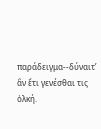παράδειγμα--δύναιτʼ ἂν ἔτι γενέσθαι τις ὁλκή.